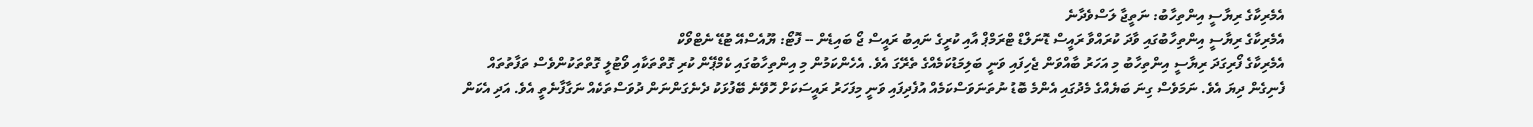އެމެރިކާގެ ރިޔާސީ އިންތިހާބު: ނަތީޖާ ލަސްވެދާނެ
އެމެރިކާގެ ރިޔާސީ އިންތިހާބުގައި ވާދަ ކުރައްވާ ރައީސް ޑޮނަލްޑް ޓްރަމްޕް އާއި ކުރީގެ ނައިބު ރައީސް ޖޯ ބައިޑެން -- ފޮޓޯ: ޔޫއެސްއޭ ޓުޑޭ ނެޓްވޯކް
އެމެރިކާގެ ފޯރިގަދަ ރިޔާސީ އިންތިހާބު މި އަހަރު ބާއްވަން ޖެހިފައި ވަނީ ބަލިމަޑުކަމެއްގެ ތެރޭގަ އެވެ. އެހެންކަމުން މި އިންތިހާބުގައި ކެމްޕޭން ކުރި ގޮތްތަކާއި ވޯޓުލީ ގޮތްތަކުންވެސް ތަފާތުތައް ފެނިގެން ދިޔަ އެވެ. ނަމަވެސް ގިނަ ބަޔެއްގެ މެދުގައި އެންމެ ބޮޑު ނުތަނަވަސްކަމެއް އުފެދިފައި ވަނީ މިފަހަރު ރައީސަކަށް ހޮވޭނެ ބޭފުޅަކު ދެނެގަންނަން ދުވަސްތަކެއް ނަގާފާނެތީ އެވެ. އަދި އެކަން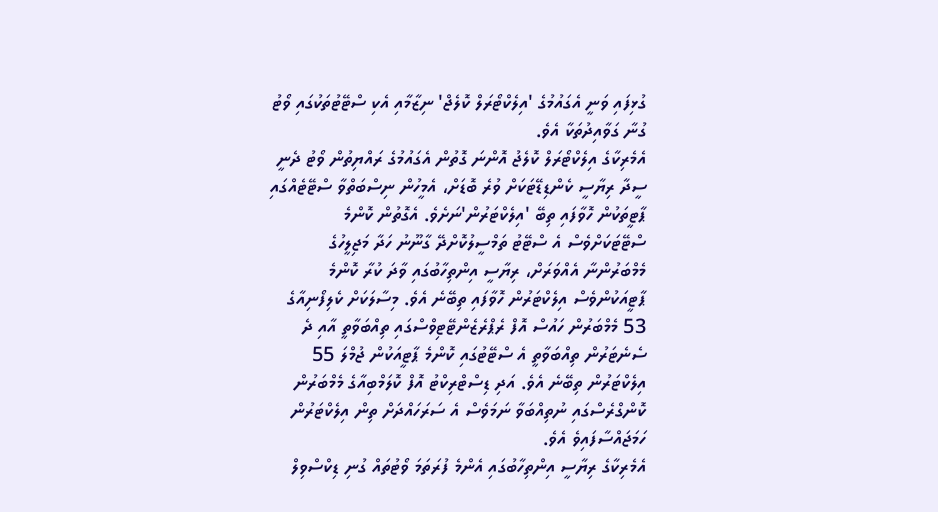ގުޅިފައި ވަނީ އެގައުމުގެ 'އިލެކްޓޯރަލް ކޮލެޖް' ނިޒާމާއި އެކި ސްޓޭޓުތަކުގައި ވޯޓު ގުނާ ގަވާއިދުތަކާ އެވެ.
އެމެރިކާގެ އިލެކްޓޯރަލް ކޮލެޖު އޮންނަ ގޮތުން އެގައުމުގެ ރައްޔިތުން ވޯޓު ދެނީ ސީދާ ރިޔާސީ ކެންޑިޑޭޓަކަށް ވުރެ ބޮޑަށް، އެމީހުން ނިސްބަތްވާ ސްޓޭޓެއްގައި ޕާޓީތަކުން ހޮވާފައި ތިބޭ 'އިލެކްޓަރުން'ނަށެވެ. އެގޮތުން ކޮންމެ ސްޓޭޓަކަށްވެސް އެ ސްޓޭޓު ތަމްސީލުކޮށްދޭ ގާނޫނު ހަދާ މަޖިލީހުގެ މެމްބަރުންނާ އެއްވަރަށް، ރިޔާސީ އިންތިހާބުގައި ވާދަ ކުރާ ކޮންމެ ޕާޓީއަކުންވެސް އިލެކްޓަރުން ހޮވާފައި ތިބޭނެ އެވެ. މިސާލަކަށް ކެލިފޯނިއާގެ 53 މެމްބަރުން ހައުސް އޮފް ރެޕްރެޒެންޓޭޓިވްސްގައި ތިއްބަވާތީ އާއި ދެ ސެނެޓަރުން ތިއްބަވާތީ އެ ސްޓޭޓުގައި ކޮންމެ ޕާޓީއަކުން ޖުމްލަ 55 އިލެކްޓަރުން ތިބޭނެ އެވެ. އަދި ޑިސްޓްރިކްޓު އޮފް ކޮލަމްބިއާގެ މެމްބަރުން ކޮންގްރެސްގައި ނުތިއްބަވާ ނަމަވެސް އެ ސަރަހައްދަށް ތިން އިލެކްޓަރުން ހަމަޖައްސާފައިވެ އެވެ.
އެމެރިކާގެ ރިޔާސީ އިންތިހާބުގައި އެންމެ ފުރަތަމަ ވޯޓުތައް ގުނި ޑިކްސްވިލް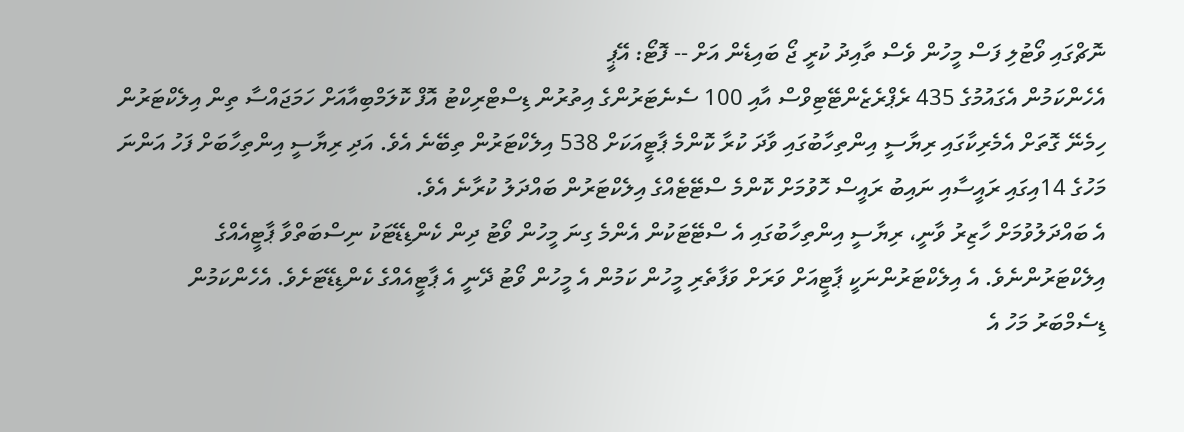ނޮޗްގައި ވޯޓުލި ފަސް މީހުން ވެސް ތާއިދު ކުރީ ޖޯ ބައިޑެން އަށް -- ފޮޓޯ: އޭޕީ
އެހެންކަމުން އެގައުމުގެ 435 ރެޕްރެޒެންޓޭޓިވްސް އާއި 100 ސެނެޓަރުންގެ އިތުރުން ޑިސްޓްރިކްޓު އޮފް ކޮލަމްބިއާއަށް ހަމަޖައްސާ ތިން އިލެކްޓަރުން ހިމެނޭ ގޮތަށް އެމެރިކާގައި ރިޔާސީ އިންތިހާބުގައި ވާދަ ކުރާ ކޮންމެ ޕާޓީއަކަށް 538 އިލެކްޓަރުން ތިބޭނެ އެވެ. އަދި ރިޔާސީ އިންތިހާބަށް ފަހު އަންނަ މަހުގެ 14އިގައި ރައީސާއި ނައިބު ރައީސް ހޮވުމަށް ކޮންމެ ސްޓޭޓެއްގެ އިލެކްޓަރުން ބައްދަލު ކުރާނެ އެވެ.
އެ ބައްދަލުވުމަށް ހާޒިރު ވާނީ، ރިޔާސީ އިންތިހާބުގައި އެ ސްޓޭޓަކުން އެންމެ ގިނަ މީހުން ވޯޓު ދިން ކެންޑިޑޭޓަކު ނިސްބަތްވާ ޕާޓީއެއްގެ އިލެކްޓަރުންނެވެ. އެ އިލެކްޓަރުންނަކީ ޕާޓީއަށް ވަރަށް ވަފާތެރި މީހުން ކަމުން އެ މީހުން ވޯޓު ދޭނީ އެ ޕާޓީއެއްގެ ކެންޑިޑޭޓަށެވެ. އެހެންކަމުން ޑިސެމްބަރު މަހު އެ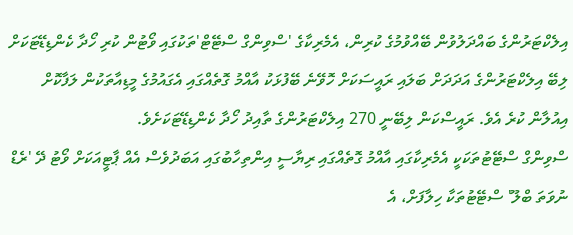އިލެކްޓަރުންގެ ބައްދަލުވުން ބޭއްވުމުގެ ކުރިން، އެމެރިކާގެ 'ސްވިންގް ސްޓޭޓް'ތަކުގައި ވޯޓުން ކުރި ހޯދާ ކެންޑިޑޭޓަކަށް ލިބޭ އިލެކްޓަރުންގެ އަދަދަށް ބަލައި ރައީސަކަށް ހޮވޭނެ ބޭފުޅަކު އާއްމު ގޮތެއްގައި އެގައުމުގެ މީޑިއާތަކުން ލަފާކޮށް އިއުލާން ކުރެ އެވެ. ރައީސްކަން ލިބޭނީ 270 އިލެކްޓަރުންގެ ތާއިދު ހޯދާ ކެންޑިޑޭޓަކަށެވެ.
ސްވިންގް ސްޓޭޓުތަކަކީ އެމެރިކާގައި އާއްމު ގޮތެއްގައި ރިޔާސީ އިންތިހާބުގައި އަބަދުވެސް އެއް ޕާޓީއަކަށް ވޯޓު ދޭ 'ރެޑް ނުވަތަ ބްލޫ' ސްޓޭޓުތަކާ ހިލާފަށް، އެ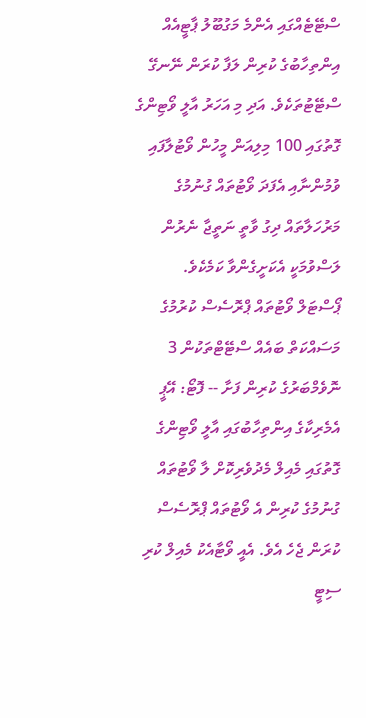ސްޓޭޓެއްގައި އެންމެ މަގުބޫލު ޕާޓީއެއް އިންތިހާބުގެ ކުރިން ލަފާ ކުރަން ނޭނގޭ ސްޓޭޓުތަކެވެ. އަދި މި އަހަރު އާލީ ވޯޓިންގެ ގޮތުގައި 100 މިލިއަން މީހުން ވޯޓުލާފައި ވުމުންނާއި އެފަދަ ވޯޓުތައް ގުނުމުގެ މަރުހަލާތައް ދިގު ވާތީ ނަތީޖާ ނެރުން ލަސްވުމަކީ އެކަށީގެންވާ ކަމެކެވެ.
ޕޯސްޓަލް ވޯޓުތައް ޕްރޮސެސް ކުރުމުގެ މަސައްކަތް ބައެއް ސްޓޭޓްތަކުން 3 ނޮވެމްބަރުގެ ކުރިން ފަށާ -- ފޮޓޯ: އޭޕީ
އެމެރިކާގެ އިންތިހާބުގައި އާލީ ވޯޓިންގެ ގޮތުގައި މެއިލް މެދުވެރިކޮށް ލާ ވޯޓުތައް ގުނުމުގެ ކުރިން އެ ވޯޓުތައް ޕްރޮސެސް ކުރަން ޖެހެ އެވެ. އެއީ ވޯޓާއެކު މެއިލް ކުރި ސިޓީ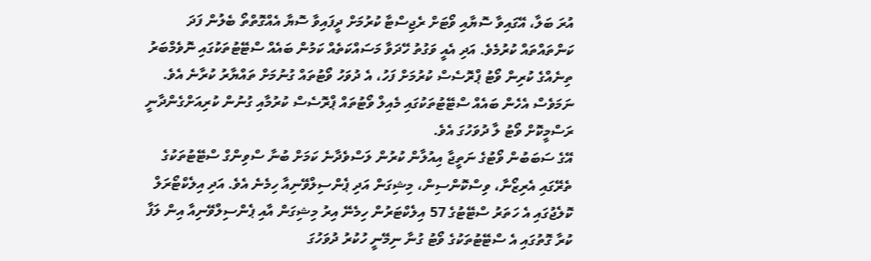އުރަ ބަލާ، އޭގައިވާ ސޮޔާއި ވޯޓަށް ރެޖިސްޓާ ކުރުމަށް ދީފައިވާ ސޮޔާ އެއްގޮތްތޯ ބެލުން ފަދަ ކަންތައްތައް ކުރުމެވެ. އަދި އެއީ ވަގުތު ހޭދަވާ މަސައްކަތެއް ކަމުން ބައެއް ސްޓޭޓުތަކުގައި ނޮވެމްބަރު ތިނެއްގެ ކުރިން ވޯޓު ޕްރޮސެސް ކުރުމަށް ފަހު، އެ ދުވަހު ވޯޓުތައް ގުނުމަށް ތައްޔާރު ކުރާނެ އެވެ. ނަމަވެސް އެހެން ބައެއް ސްޓޭޓުތަކުގައި މެއިލް ވޯޓުތައް ޕްރޮސެސް ކުރުމާއި ގުނުން ކުރިއަށްގެންދާނީ ރަސްމީކޮށް ވޯޓު ލާ ދުވަހުގަ އެވެ.
އޭގެ ސަބަބުން ވޯޓުގެ ނަތީޖާ އިއުލާން ކުރުން ލަސްވެދާނެ ކަމަށް ބުނާ ސްވިންގް ސްޓޭޓުތަކުގެ ތެރޭގައި އެރިޒޯނާ، ވިސްކޮންސިން، މިޝިގަން އަދި ޕެންސިލްވޭނިއާ ހިމެނެ އެވެ. އަދި އިލެކްޓޯރަލް ކޮލެޖުގައި އެ ހަތަރު ސްޓޭޓުގެ 57 އިލެކްޓަރުން ހިމެނޭ އިރު މިޝިގަން އާއި ޕެންސިލްވޭނިއާ އިން ލަފާ ކުރާ ގޮތުގައި އެ ސްޓޭޓުތަކުގެ ވޯޓު ގުނާ ނިމޭނީ ހުކުރު ދުވަހުގަ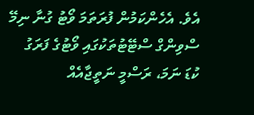އެވެ. އެހެންކަމުން ފުރަތަމަ ވޯޓު ގުނާ ނިމޭ ސްވިންގް ސްޓޭޓުތަކުގައި ވޯޓުގެ ފަރަގު ކުޑަ ނަމަ، ރަސްމީ ނަތީޖާއެއް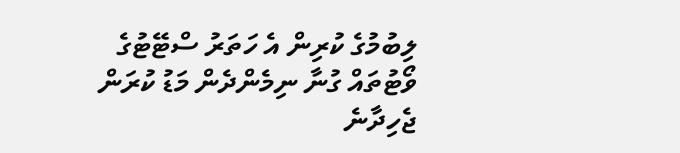ލިބުމުގެ ކުރިން އެ ހަތަރު ސްޓޭޓުގެ ވޯޓުތައް ގުނާ ނިމެންދެން މަޑު ކުރަން ޖެހިދާނެ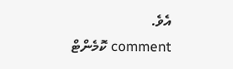އެވެ.
comment ކޮމެންޓް